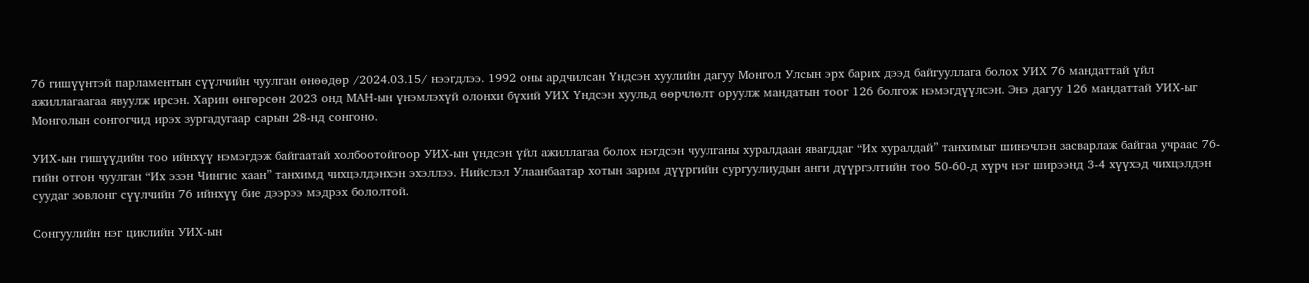76 гишүүнтэй парламентын сүүлчийн чуулган өнөөдөр /2024.03.15/ нээгдлээ. 1992 оны ардчилсан Үндсэн хуулийн дагуу Монгол Улсын эрх барих дээд байгууллага болох УИХ 76 мандаттай үйл ажиллагаагаа явуулж ирсэн. Харин өнгөрсөн 2023 онд МАН-ын үнэмлэхүй олонхи бүхий УИХ Үндсэн хуульд өөрчлөлт оруулж мандатын тоог 126 болгож нэмэгдүүлсэн. Энэ дагуу 126 мандаттай УИХ-ыг Монголын сонгогчид ирэх зургадугаар сарын 28-нд сонгоно.

УИХ-ын гишүүдийн тоо ийнхүү нэмэгдэж байгаатай холбоотойгоор УИХ-ын үндсэн үйл ажиллагаа болох нэгдсэн чуулганы хуралдаан явагддаг “Их хуралдай” танхимыг шинэчлэн засварлаж байгаа учраас 76-гийн отгон чуулган “Их эзэн Чингис хаан” танхимд чихцэлдэнхэн эхэллээ. Нийслэл Улаанбаатар хотын зарим дүүргийн сургуулиудын анги дүүргэлтийн тоо 50-60-д хүрч нэг ширээнд 3-4 хүүхэд чихцэлдэн суудаг зовлонг сүүлчийн 76 ийнхүү бие дээрээ мэдрэх бололтой.

Сонгуулийн нэг циклийн УИХ-ын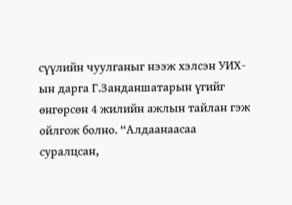сүүлийн чуулганыг нээж хэлсэн УИХ-ын дарга Г.Занданшатарын үгийг өнгөрсөн 4 жилийн ажлын тайлан гэж ойлгож болно. “Алдаанаасаа суралцсан,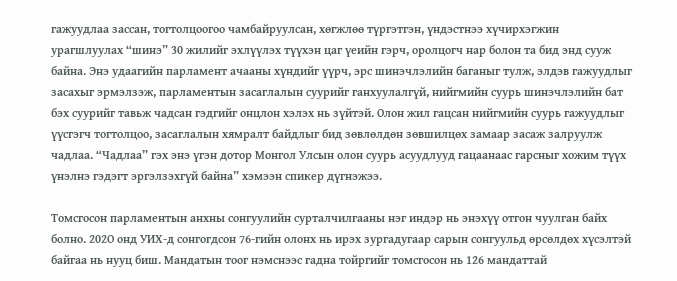гажуудлаа зассан, тогтолцоогоо чамбайруулсан, хөгжлөө түргэтгэн, үндэстнээ хүчирхэгжин урагшлуулах “шинэ” 30 жилийг эхлүүлэх түүхэн цаг үеийн гэрч, оролцогч нар болон та бид энд сууж байна. Энэ удаагийн парламент ачааны хүндийг үүрч, эрс шинэчлэлийн баганыг тулж, элдэв гажуудлыг засахыг эрмэлзэж, парламентын засаглалын суурийг ганхуулалгүй, нийгмийн суурь шинэчлэлийн бат бэх суурийг тавьж чадсан гэдгийг онцлон хэлэх нь зүйтэй. Олон жил гацсан нийгмийн суурь гажуудлыг үүсгэгч тогтолцоо, засаглалын хямралт байдлыг бид зөвлөлдөн зөвшилцөх замаар засаж залруулж чадлаа. “Чадлаа” гэх энэ үгэн дотор Монгол Улсын олон суурь асуудлууд гацаанаас гарсныг хожим түүх үнэлнэ гэдэгт эргэлзэхгүй байна” хэмээн спикер дүгнэжээ.

Томсгосон парламентын анхны сонгуулийн сурталчилгааны нэг индэр нь энэхүү отгон чуулган байх болно. 202О онд УИХ-д сонгогдсон 76-гийн олонх нь ирэх зургадугаар сарын сонгуульд өрсөлдөх хүсэлтэй байгаа нь нууц биш. Мандатын тоог нэмснээс гадна тойргийг томсгосон нь 126 мандаттай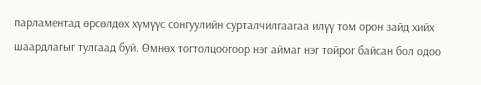парламентад өрсөлдөх хүмүүс сонгуулийн сурталчилгаагаа илүү том орон зайд хийх шаардлагыг тулгаад буй. Өмнөх тогтолцоогоор нэг аймаг нэг тойрог байсан бол одоо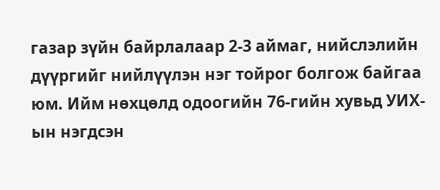газар зүйн байрлалаар 2-3 аймаг, нийслэлийн дүүргийг нийлүүлэн нэг тойрог болгож байгаа юм. Ийм нөхцөлд одоогийн 76-гийн хувьд УИХ-ын нэгдсэн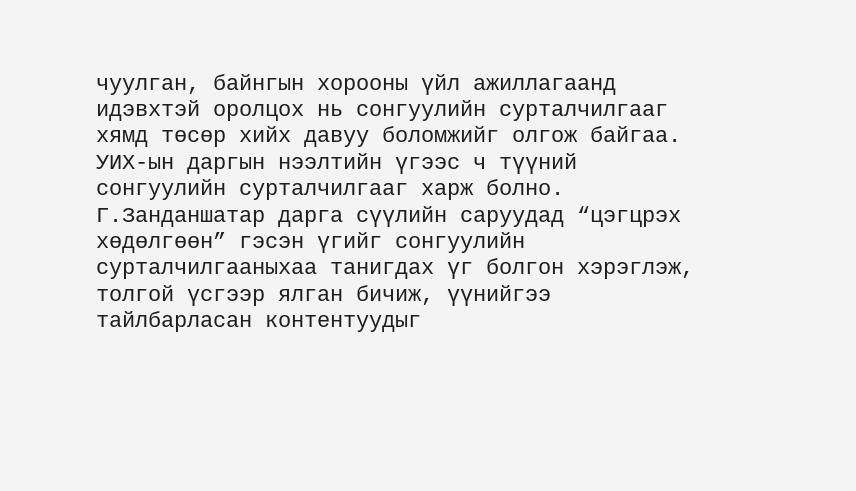чуулган, байнгын хорооны үйл ажиллагаанд идэвхтэй оролцох нь сонгуулийн сурталчилгааг хямд төсөр хийх давуу боломжийг олгож байгаа. УИХ-ын даргын нээлтийн үгээс ч түүний сонгуулийн сурталчилгааг харж болно. Г.Занданшатар дарга сүүлийн саруудад “цэгцрэх хөдөлгөөн” гэсэн үгийг сонгуулийн сурталчилгааныхаа танигдах үг болгон хэрэглэж, толгой үсгээр ялган бичиж, үүнийгээ тайлбарласан контентуудыг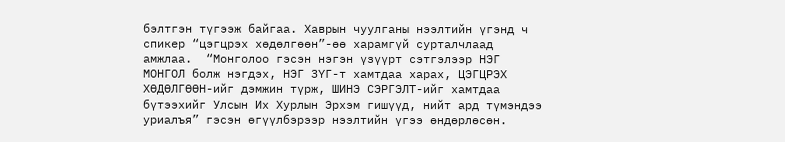бэлтгэн түгээж байгаа. Хаврын чуулганы нээлтийн үгэнд ч спикер “цэгцрэх хөдөлгөөн”-өө харамгүй сурталчлаад амжлаа.  “Монголоо гэсэн нэгэн үзүүрт сэтгэлээр НЭГ МОНГОЛ болж нэгдэх, НЭГ ЗҮГ-т хамтдаа харах, ЦЭГЦРЭХ ХӨДӨЛГӨӨН-ийг дэмжин түрж, ШИНЭ СЭРГЭЛТ-ийг хамтдаа бүтээхийг Улсын Их Хурлын Эрхэм гишүүд, нийт ард түмэндээ уриалъя” гэсэн өгүүлбэрээр нээлтийн үгээ өндөрлөсөн.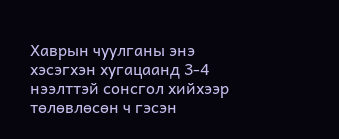Хаврын чуулганы энэ хэсэгхэн хугацаанд 3-4 нээлттэй сонсгол хийхээр төлөвлөсөн ч гэсэн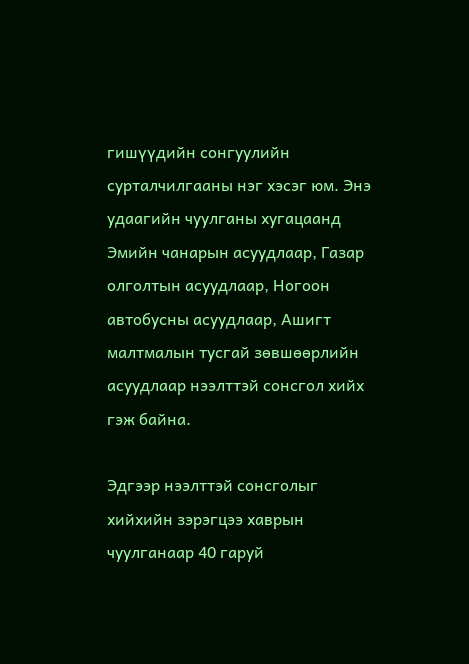гишүүдийн сонгуулийн сурталчилгааны нэг хэсэг юм. Энэ удаагийн чуулганы хугацаанд Эмийн чанарын асуудлаар, Газар олголтын асуудлаар, Ногоон автобусны асуудлаар, Ашигт малтмалын тусгай зөвшөөрлийн асуудлаар нээлттэй сонсгол хийх гэж байна.

Эдгээр нээлттэй сонсголыг хийхийн зэрэгцээ хаврын чуулганаар 40 гаруй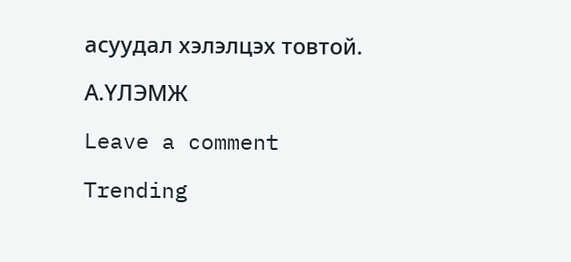асуудал хэлэлцэх товтой.

А.ҮЛЭМЖ

Leave a comment

Trending